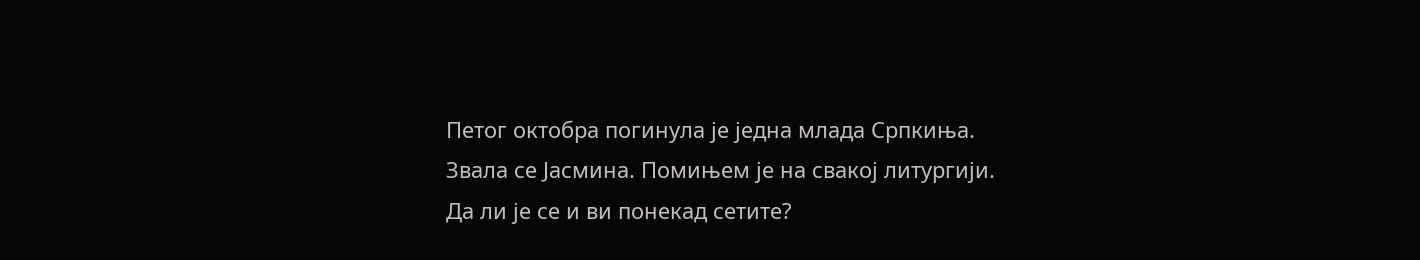Петог октобра погинула је једна млада Српкиња. Звала се Јасмина. Помињем је на свакој литургији. Да ли је се и ви понекад сетите?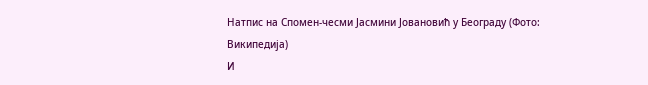Натпис на Спомен-чесми Јасмини Јовановић у Београду (Фото: Википедија)
И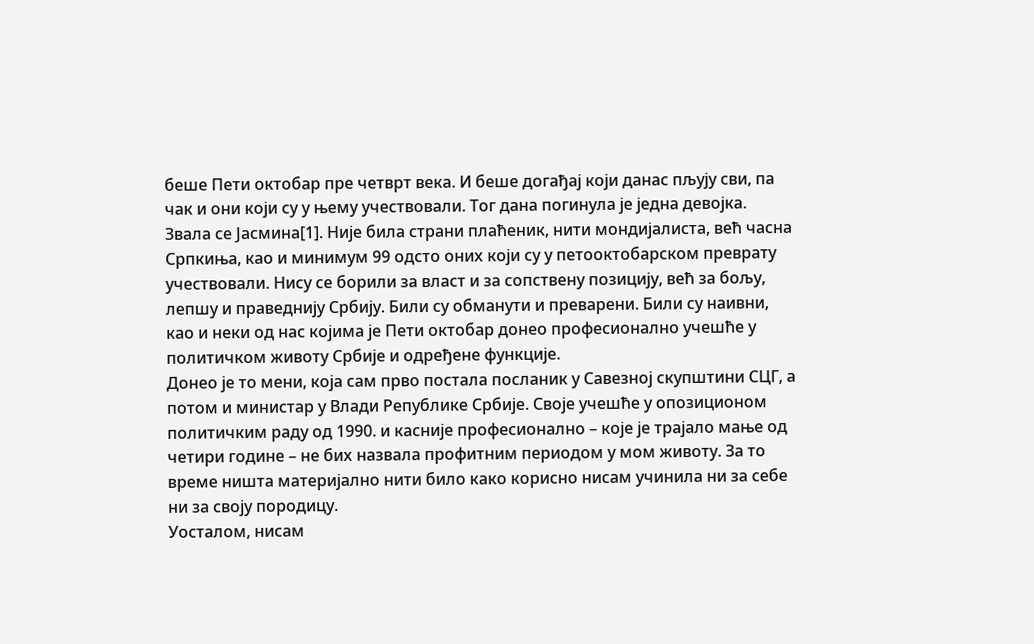беше Пети октобар пре четврт века. И беше догађај који данас пљују сви, па чак и они који су у њему учествовали. Тог дана погинула је једна девојка. Звала се Јасмина[1]. Није била страни плаћеник, нити мондијалиста, већ часна Српкиња, као и минимум 99 одсто оних који су у петооктобарском преврату учествовали. Нису се борили за власт и за сопствену позицију, већ за бољу, лепшу и праведнију Србију. Били су обманути и преварени. Били су наивни, као и неки од нас којима је Пети октобар донео професионално учешће у политичком животу Србије и одређене функције.
Донео је то мени, која сам прво постала посланик у Савезној скупштини СЦГ, а потом и министар у Влади Републике Србије. Своје учешће у опозиционом политичким раду од 1990. и касније професионално – које је трајало мање од четири године – не бих назвала профитним периодом у мом животу. За то време ништа материјално нити било како корисно нисам учинила ни за себе ни за своју породицу.
Уосталом, нисам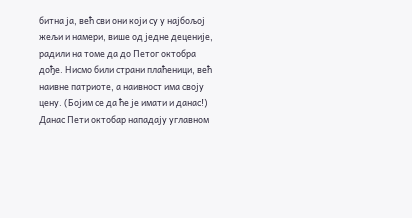битна ја, већ сви они који су у најбољој жељи и намери, више од једне деценије, радили на томе да до Петог октобра дође. Нисмо били страни плаћеници, већ наивне патриоте, а наивност има своју цену. (Бојим се да ће је имати и данас!)
Данас Пети октобар нападају углавном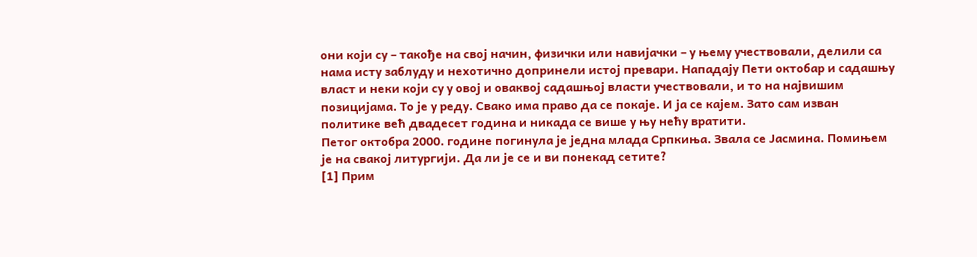они који су – такође на свој начин, физички или навијачки – у њему учествовали, делили са нама исту заблуду и нехотично допринели истој превари. Нападају Пети октобар и садашњу власт и неки који су у овој и оваквој садашњој власти учествовали, и то на највишим позицијама. То је у реду. Свако има право да се покаје. И ја се кајем. Зато сам изван политике већ двадесет година и никада се више у њу нећу вратити.
Петог октобра 2000. године погинула је једна млада Српкиња. Звала се Јасмина. Помињем је на свакој литургији. Да ли је се и ви понекад сетите?
[1] Прим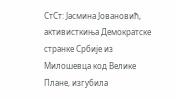СтСт: Јасмина Јовановић, активисткиња Демократске странке Србије из Милошевца код Велике Плане, изгубила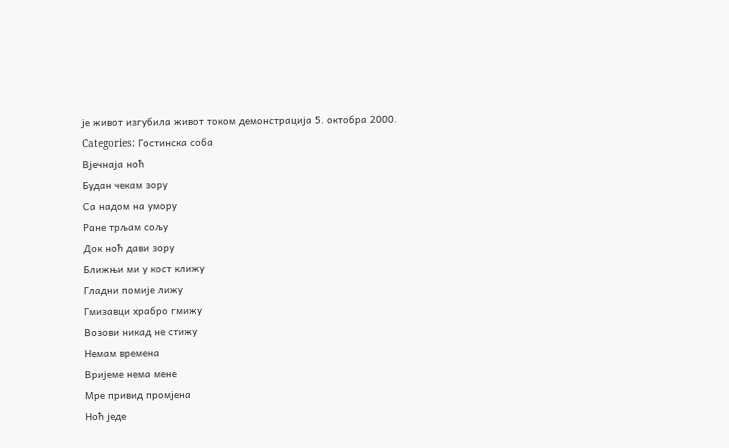је живот изгубила живот током демонстрација 5. октобра 2000.
Categories: Гостинска соба
Вјечнаја ноћ
Будан чекам зору
Са надом на умору
Ране трљам сољу
Док ноћ дави зору
Ближњи ми у кост клижу
Гладни помије лижу
Гмизавци храбро гмижу
Возови никад не стижу
Немам времена
Вријеме нема мене
Мре привид промјена
Ноћ једе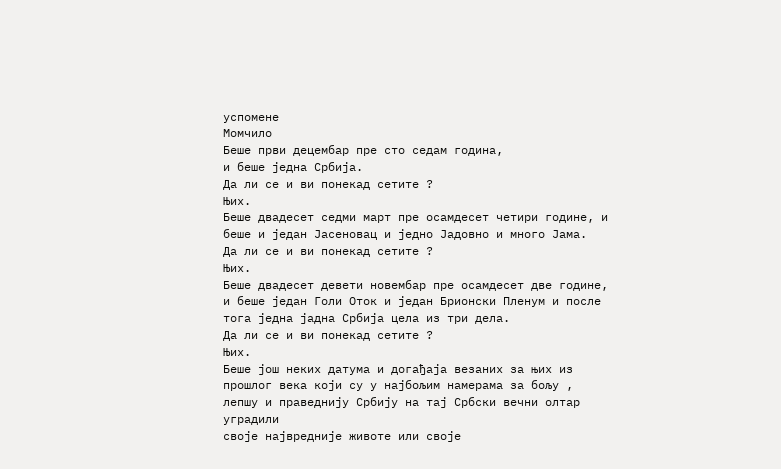успомене
Момчило
Беше први децембар пре сто седам година,
и беше једна Србија.
Да ли се и ви понекад сетите ?
Њих.
Беше двадесет седми март пре осамдесет четири године, и беше и један Јасеновац и једно Јадовно и много Јама.
Да ли се и ви понекад сетите ?
Њих.
Беше двадесет девети новембар пре осамдесет две године, и беше један Голи Оток и један Брионски Пленум и после тога једна јадна Србија цела из три дела.
Да ли се и ви понекад сетите ?
Њих.
Беше још неких датума и догађаја везаних за њих из прошлог века који су у најбољим намерама за бољу , лепшу и праведнију Србију на тај Србски вечни олтар уградили
своје највредније животе или своје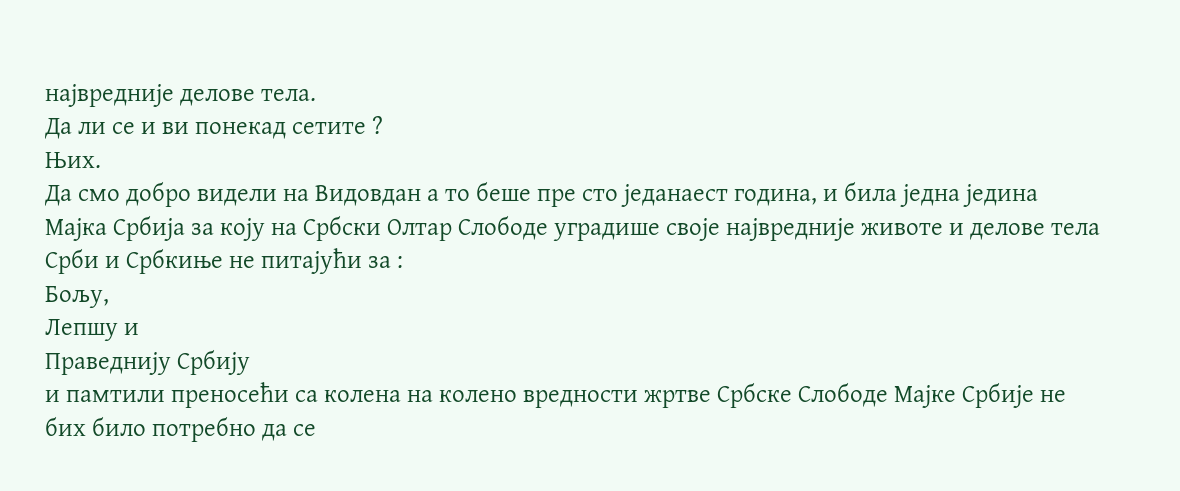највредније делове тела.
Да ли се и ви понекад сетите ?
Њих.
Да смо добро видели на Видовдан а то беше пре сто једанаест година, и била једна једина Мајка Србија за коју на Србски Олтар Слободе уградише своје највредније животе и делове тела Срби и Србкиње не питајући за :
Бољу,
Лепшу и
Праведнију Србију
и памтили преносећи са колена на колено вредности жртве Србске Слободе Мајке Србије не бих било потребно да се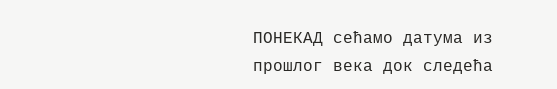ПОНЕКАД сећамо датума из прошлог века док следећа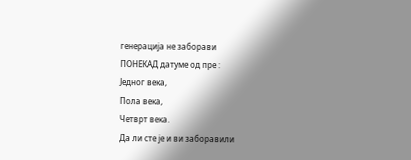генерација не заборави
ПОНЕКАД датуме од пре :
Једног века,
Пола века,
Четврт века.
Да ли сте је и ви заборавили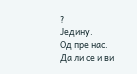?
Једину.
Од пре нас.
Да ли се и ви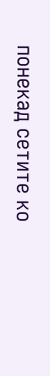понекад сетите ко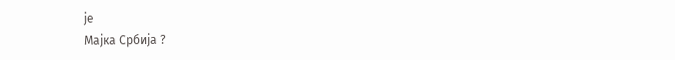је
Мајка Србија ?